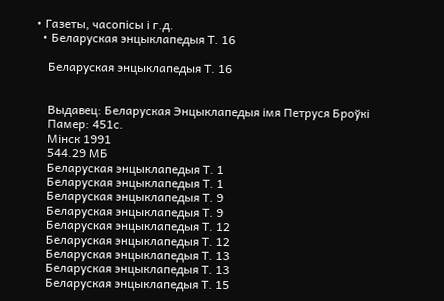• Газеты, часопісы і г.д.
  • Беларуская энцыклапедыя Т. 16

    Беларуская энцыклапедыя Т. 16


    Выдавец: Беларуская Энцыклапедыя імя Петруся Броўкі
    Памер: 451с.
    Мінск 1991
    544.29 МБ
    Беларуская энцыклапедыя Т. 1
    Беларуская энцыклапедыя Т. 1
    Беларуская энцыклапедыя Т. 9
    Беларуская энцыклапедыя Т. 9
    Беларуская энцыклапедыя Т. 12
    Беларуская энцыклапедыя Т. 12
    Беларуская энцыклапедыя Т. 13
    Беларуская энцыклапедыя Т. 13
    Беларуская энцыклапедыя Т. 15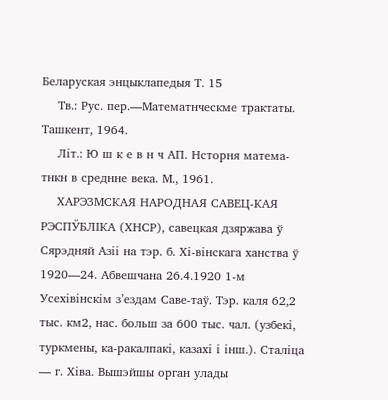Беларуская энцыклапедыя Т. 15
    Тв.: Рус. пер.—Математнческме трактаты. Ташкент, 1964.
    Літ.: Ю ш к е в н ч АП. Нсторня матема-тнкн в среднне века. М., 1961.
    ХАРЭЗМСКАЯ НАРОДНАЯ САВЕЦ-КАЯ РЭСПЎБЛІКА (ХНСР), савецкая дзяржава ў Сярэдняй Азіі на тэр. б. Хі-вінскага ханства ў 1920—24. Абвешчана 26.4.1920 1-м Усехівінскім з’ездам Саве-таў. Тэр. каля 62,2 тыс. км2, нас. больш за 600 тыс. чал. (узбекі, туркмены, ка-ракалпакі, казахі і інш.). Сталіца — г. Хіва. Вышэйшы орган улады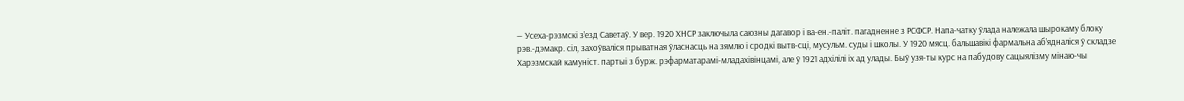— Усеха-рэзмскі з’езд Саветаў. У вер. 1920 ХНСР заключыла саюзны дагавор і ва-ен.-паліт. пагадненне з РСФСР. Напа-чатку ўлада належала шырокаму блоку рэв.-дэмакр. сіл, захоўваліся прыватная ўласнасць на зямлю і сродкі вытв-сці, мусульм. суды і школы. У 1920 мясц. бальшавікі фармальна аб’ядналіся ў складзе Харэзмскай камуніст. партыі з бурж. рэфарматарамі-младахівінцамі, але ў 1921 адхілілі іх ад улады. Быў узя-ты курс на пабудову сацыялізму мінаю-чы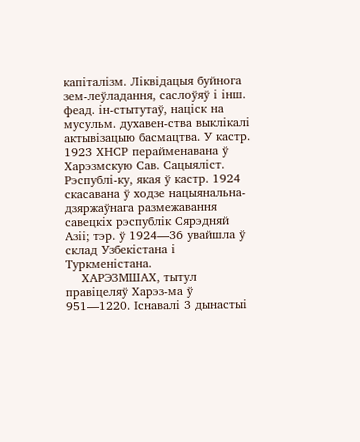капіталізм. Ліквідацыя буйнога зем-леўладання, саслоўяў і інш. феад. ін-стытутаў, націск на мусульм. духавен-ства выклікалі актывізацыю басмацтва. У кастр. 1923 ХНСР перайменавана ў Харэзмскую Сав. Сацыяліст. Рэспублі-ку, якая ў кастр. 1924 скасавана ў ходзе нацыянальна-дзяржаўнага размежавання савецкіх рэспублік Сярэдняй Азіі; тэр. ў 1924—36 увайшла ў склад Узбекістана і Туркменістана.
    ХАРЭЗМШАХ, тытул правіцеляў Харэз-ма ў 951—1220. Існавалі 3 дынастыі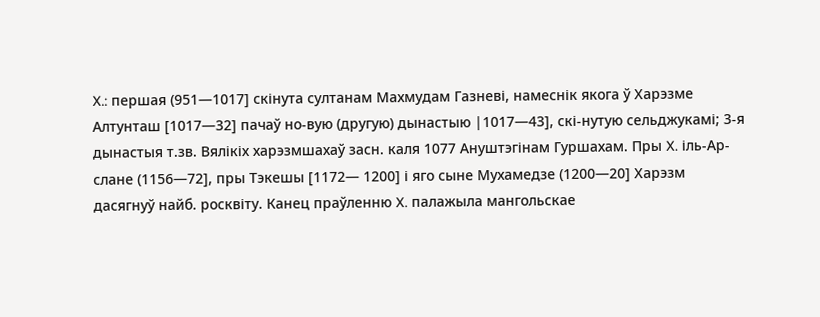X.: першая (951—1017] скінута султанам Махмудам Газневі, намеснік якога ў Харэзме Алтунташ [1017—32] пачаў но-вую (другую) дынастыю |1017—43], скі-нутую сельджукамі; 3-я дынастыя т.зв. Вялікіх харэзмшахаў засн. каля 1077 Ануштэгінам Гуршахам. Пры X. іль-Ар-слане (1156—72], пры Тэкешы [1172— 1200] і яго сыне Мухамедзе (1200—20] Харэзм дасягнуў найб. росквіту. Канец праўленню X. палажыла мангольскае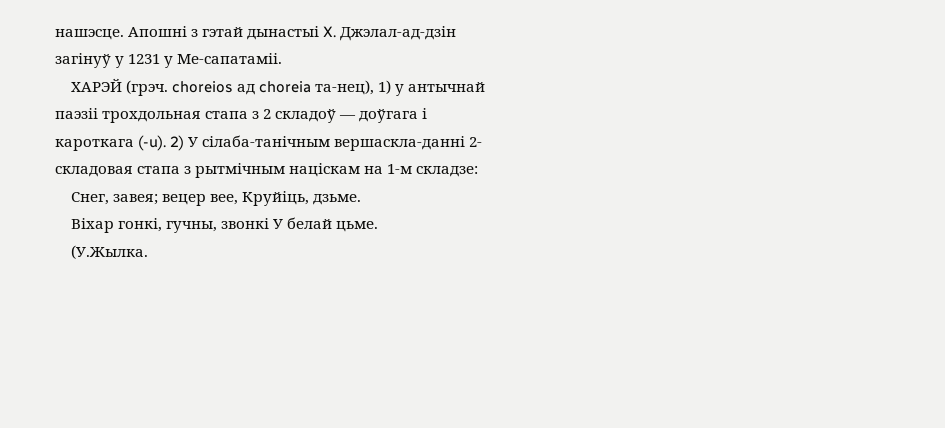нашэсце. Апошні з гэтай дынастыі X. Джэлал-ад-дзін загінуў у 1231 у Ме-сапатаміі.
    ХАРЭЙ (грэч. choreios ад choreia та-нец), 1) у антычнай паэзіі трохдольная стапа з 2 складоў — доўгага і кароткага (-u). 2) У сілаба-танічным вершаскла-данні 2-складовая стапа з рытмічным націскам на 1-м складзе:
    Снег, завея; вецер вее, Круйіць, дзьме.
    Віхар гонкі, гучны, звонкі У белай цьме.
    (У.Жылка.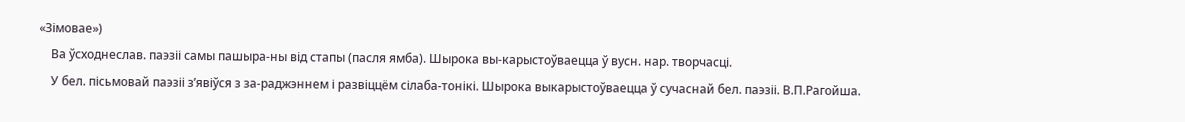«Зімовае»)
    Ва ўсходнеслав. паэзіі самы пашыра-ны від стапы (пасля ямба). Шырока вы-карыстоўваецца ў вусн. нар. творчасці.
    У бел. пісьмовай паэзіі з’явіўся з за-раджэннем і развіццём сілаба-тонікі. Шырока выкарыстоўваецца ў сучаснай бел. паэзіі. В.П.Рагойша.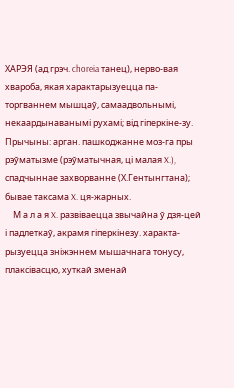ХАРЭЯ (ад грэч. choreia танец), нерво-вая хвароба, якая характарызуецца па-торгваннем мышцаў, самаадвольнымі, некаардынаванымі рухамі; від гіперкіне-зу. Прычыны: арган. пашкоджанне моз-га пры рэўматызме (рэўматычная, ці малая X.), спадчыннае захворванне (Х.Гентынгтана); бывае таксама X. ця-жарных.
    М а л а я X. развіваецца звычайна ў дзя-цей і падлеткаў, акрамя гіперкінезу. характа-рызуецца зніжэннем мышачнага тонусу, плаксівасцю, хуткай зменай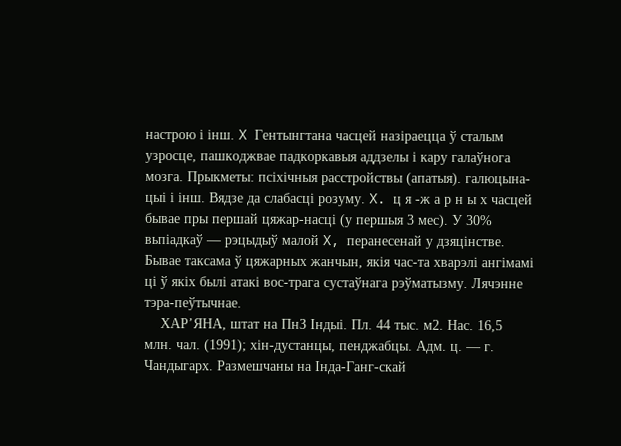настрою і інш. X Гентынгтана часцей назіраецца ў сталым узросце, пашкоджвае падкоркавыя аддзелы і кару галаўнога мозга. Прыкметы: псіхічныя расстройствы (апатыя). галюцына-цыі і інш. Вядзе да слабасці розуму. X. ц я -ж а р н ы х часцей бывае пры першай цяжар-насці (у першыя 3 мес). У 30% вьпіадкаў — рэцыдыў малой X, перанесенай у дзяцінстве. Бывае таксама ў цяжарных жанчын, якія час-та хварэлі ангімамі ці ў якіх былі атакі вос-трага сустаўнага рэўматызму. Лячэнне тэра-пеўтычнае.
    ХАР’ЯНА, штат на ПнЗ Індыі. Пл. 44 тыс. м2. Нас. 16,5 млн. чал. (1991); хін-дустанцы, пенджабцы. Адм. ц. — г. Чандыгарх. Размешчаны на Інда-Ганг-скай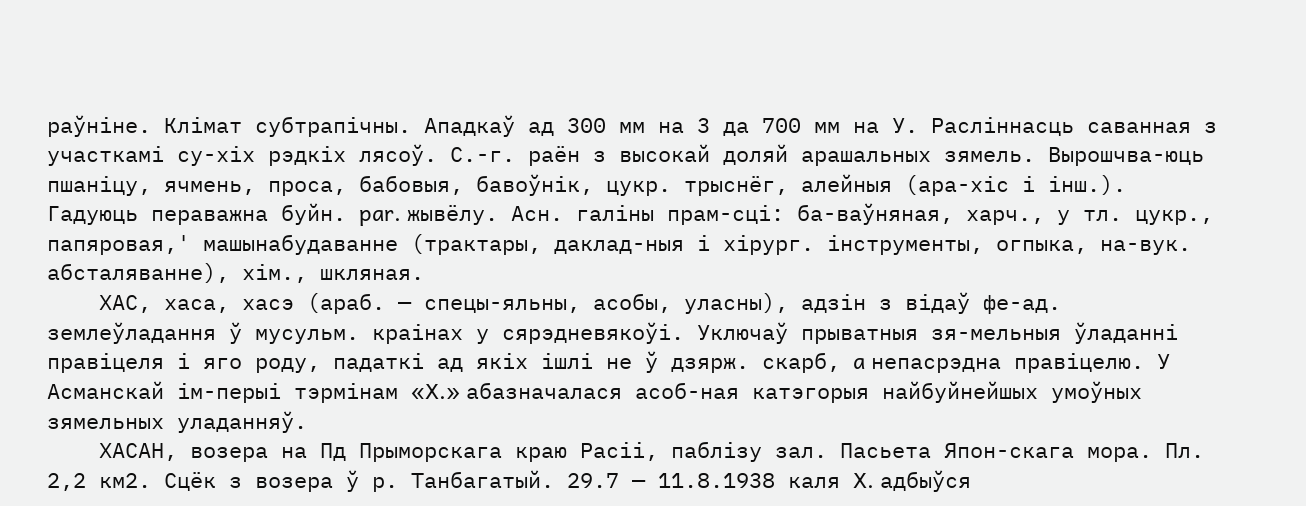раўніне. Клімат субтрапічны. Ападкаў ад 300 мм на 3 да 700 мм на У. Расліннасць саванная з участкамі су-хіх рэдкіх лясоў. С.-г. раён з высокай доляй арашальных зямель. Вырошчва-юць пшаніцу, ячмень, проса, бабовыя, бавоўнік, цукр. трыснёг, алейныя (ара-хіс і інш.). Гадуюць пераважна буйн. par. жывёлу. Асн. галіны прам-сці: ба-ваўняная, харч., у тл. цукр., папяровая,' машынабудаванне (трактары, даклад-ныя і хірург. інструменты, огпыка, на-вук. абсталяванне), хім., шкляная.
    ХАС, хаса, хасэ (араб. — спецы-яльны, асобы, уласны), адзін з відаў фе-ад. землеўладання ў мусульм. краінах у сярэдневякоўі. Уключаў прыватныя зя-мельныя ўладанні правіцеля і яго роду, падаткі ад якіх ішлі не ў дзярж. скарб, a непасрэдна правіцелю. У Асманскай ім-перыі тэрмінам «X.» абазначалася асоб-ная катэгорыя найбуйнейшых умоўных зямельных уладанняў.
    ХАСАН, возера на Пд Прыморскага краю Расіі, паблізу зал. Пасьета Япон-скага мора. Пл. 2,2 км2. Сцёк з возера ў р. Танбагатый. 29.7 — 11.8.1938 каля X. адбыўся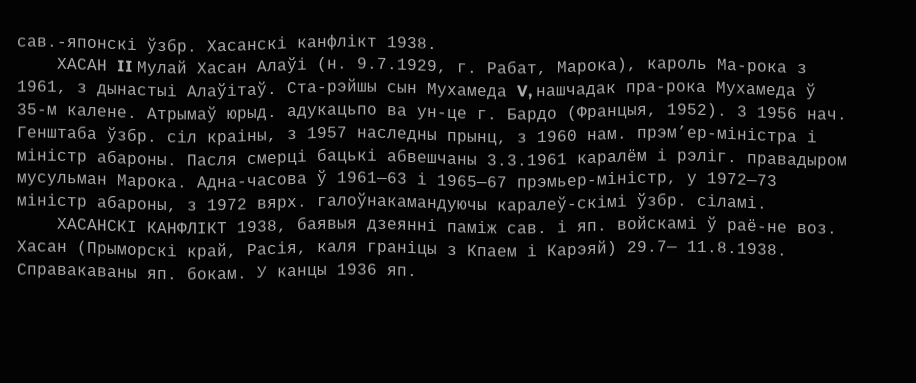сав.-японскі ўзбр. Хасанскі канфлікт 1938.
    ХАСАН II Мулай Хасан Алаўі (н. 9.7.1929, г. Рабат, Марока), кароль Ма-рока з 1961, з дынастыі Алаўітаў. Ста-рэйшы сын Мухамеда V, нашчадак пра-рока Мухамеда ў 35-м калене. Атрымаў юрыд. адукацьпо ва ун-це г. Бардо (Францыя, 1952). 3 1956 нач. Генштаба ўзбр. сіл краіны, з 1957 наследны прынц, з 1960 нам. прэм’ер-міністра і міністр абароны. Пасля смерці бацькі абвешчаны 3.3.1961 каралём і рэліг. правадыром мусульман Марока. Адна-часова ў 1961—63 і 1965—67 прэмьер-міністр, у 1972—73 міністр абароны, з 1972 вярх. галоўнакамандуючы каралеў-скімі ўзбр. сіламі.
    ХАСАНСКІ КАНФЛІКТ 1938, баявыя дзеянні паміж сав. і яп. войскамі ў раё-не воз. Хасан (Прыморскі край, Расія, каля граніцы з Кпаем і Карэяй) 29.7— 11.8.1938. Справакаваны яп. бокам. У канцы 1936 яп.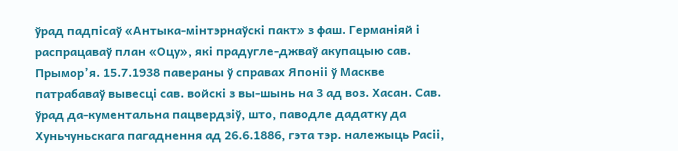ўрад падпісаў «Антыка-мінтэрнаўскі пакт» з фаш. Германіяй і распрацаваў план «Оцу», які прадугле-джваў акупацыю сав. Прымор’я. 15.7.1938 павераны ў справах Японіі ў Маскве патрабаваў вывесці сав. войскі з вы-шынь на 3 ад воз. Хасан. Сав. ўрад да-кументальна пацвердзіў, што, паводле дадатку да Хуньчуньскага пагаднення ад 26.6.1886, гэта тэр. належыць Расіі,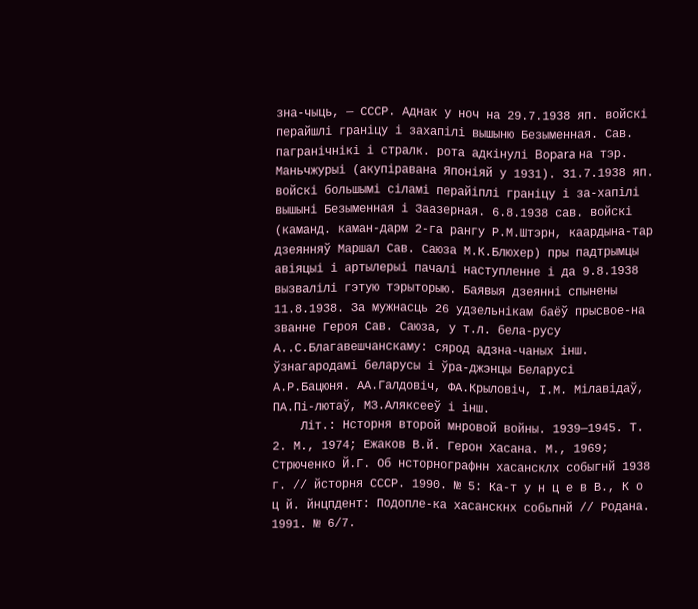зна-чыць, — СССР. Аднак у ноч на 29.7.1938 яп. войскі перайшлі граніцу і захапілі вышыню Безыменная. Сав. пагранічнікі і стралк. рота адкінулі Bopara на тэр. Маньчжурыі (акупіравана Японіяй у 1931). 31.7.1938 яп. войскі большымі сіламі перайіплі граніцу і за-хапілі вышыні Безыменная і Заазерная. 6.8.1938 сав. войскі (каманд. каман-дарм 2-га рангу Р.М.Штэрн, каардына-тар дзеянняў Маршал Сав. Саюза М.К.Блюхер) пры падтрымцы авіяцыі і артылерыі пачалі наступленне і да 9.8.1938 вызвалілі гэтую тэрыторыю. Баявыя дзеянні спынены 11.8.1938. За мужнасць 26 удзельнікам баёў прысвое-на званне Героя Сав. Саюза, у т.л. бела-русу А..С.Благавешчанскаму: сярод адзна-чаных інш. ўзнагародамі беларусы і ўра-джэнцы Беларусі А.Р.Бацюня. АА.Галдовіч, ФА.Крыловіч, І.М. Мілавідаў, ПА.Пі-лютаў, МЗ.Аляксееў і інш.
    Літ.: Нсторня второй мнровой войны. 1939—1945. Т. 2. М., 1974; Ежаков В.й. Герон Хасана. М., 1969; Стрюченко Й.Г. Об нсторнографнн хасансклх собыгнй 1938 г. // йсторня СССР. 1990. № 5: Ка-т у н ц е в В., К о ц й. йнцпдент: Подопле-ка хасанскнх собьпнй // Родана. 1991. № 6/7.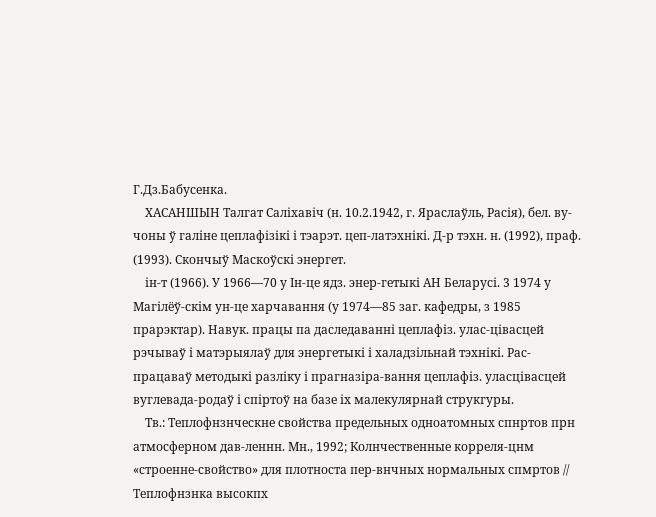Г.Дз.Бабусенка.
    ХАСАНШЫН Талгат Саліхавіч (н. 10.2.1942, г. Яраслаўль, Расія), бел. ву-чоны ў галіне цеплафізікі і тэарэт. цеп-латэхнікі. Д-р тэхн. н. (1992), праф. (1993). Скончыў Маскоўскі энергет.
    ін-т (1966). У 1966—70 у Ін-це ядз. энер-гетыкі АН Беларусі. 3 1974 у Магілёў-скім ун-це харчавання (у 1974—85 заг. кафедры, з 1985 прарэктар). Навук. працы па даследаванні цеплафіз. улас-цівасцей рэчываў і матэрыялаў для энергетыкі і халадзільнай тэхнікі. Рас-працаваў методыкі разліку і прагназіра-вання цеплафіз. уласцівасцей вуглевада-родаў і спіртоў на базе іх малекулярнай струкгуры.
    Тв.: Теплофнзнческне свойства предельных одноатомных спнртов прн атмосферном дав-леннн. Мн., 1992; Колнчественные корреля-цнм «строенне-свойство» для плотноста пер-внчных нормальных спмртов // Теплофнзнка высокпх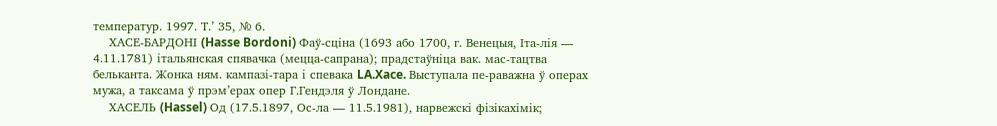температур. 1997. Т.’ 35, № 6.
    ХАСЕ-БАРДОНІ (Hasse Bordoni) Фаў-сціна (1693 або 1700, г. Венецыя, Іта-лія — 4.11.1781) італьянская спявачка (мецца-сапрана); прадстаўніца вак. мас-тацтва бельканта. Жонка ням. кампазі-тара і спевака LA.Xace. Выступала пе-раважна ў операх мужа, а таксама ў прэм’ерах опер Г.Гендэля ў Лондане.
    ХАСЕЛЬ (Hassel) Од (17.5.1897, Ос-ла — 11.5.1981), нарвежскі фізікахімік;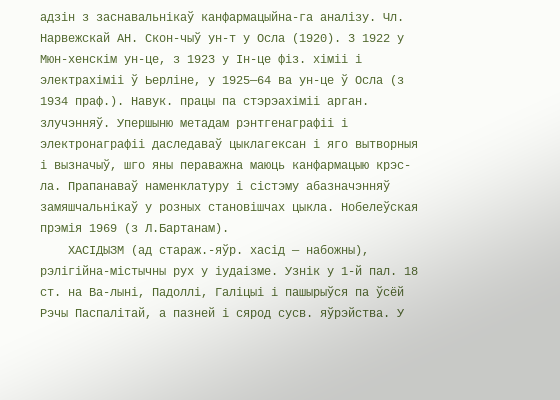адзін з заснавальнікаў канфармацыйна-га аналізу. Чл. Нарвежскай АН. Скон-чыў ун-т у Осла (1920). 3 1922 у Мюн-хенскім ун-це, з 1923 у Ін-це фіз. хіміі і электрахіміі ў Ьерліне, у 1925—64 ва ун-це ў Осла (з 1934 праф.). Навук. працы па стэрэахіміі арган. злучэнняў. Упершыню метадам рэнтгенаграфіі і электронаграфіі даследаваў цыклагексан і яго вытворныя і вызначыў, шго яны пераважна маюць канфармацыю крэс-ла. Прапанаваў наменклатуру і сістэму абазначэнняў замяшчальнікаў у розных становішчах цыкла. Нобелеўская прэмія 1969 (з Л.Бартанам).
    ХАСІДЫЗМ (ад стараж.-яўр. хасід — набожны), рэлігійна-містычны рух у іудаізме. Узнік у 1-й пал. 18 ст. на Ва-лыні, Падоллі, Галіцыі і пашырыўся па ўсёй Рэчы Паспалітай, а пазней і сярод сусв. яўрэйства. У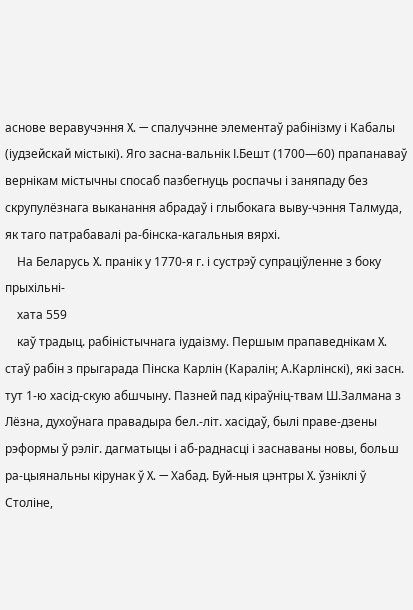аснове веравучэння X. — спалучэнне элементаў рабінізму і Кабалы (іудзейскай містыкі). Яго засна-вальнік І.Бешт (1700—60) прапанаваў вернікам містычны спосаб пазбегнуць роспачы і заняпаду без скрупулёзнага выканання абрадаў і глыбокага выву-чэння Талмуда, як таго патрабавалі ра-бінска-кагальныя вярхі.
    На Беларусь X. пранік у 1770-я г. і сустрэў супраціўленне з боку прыхільні-
    хата 559
    каў традыц. рабіністычнага іудаізму. Першым прапаведнікам X. стаў рабін з прыгарада Пінска Карлін (Каралін; А.Карлінскі), які засн. тут 1-ю хасід-скую абшчыну. Пазней пад кіраўніц-твам Ш.Залмана з Лёзна, духоўнага правадыра бел.-літ. хасідаў, былі праве-дзены рэформы ў рэліг. дагматыцы і аб-раднасці і заснаваны новы, больш ра-цыянальны кірунак ў X. — Хабад. Буй-ныя цэнтры X. ўзніклі ў Століне,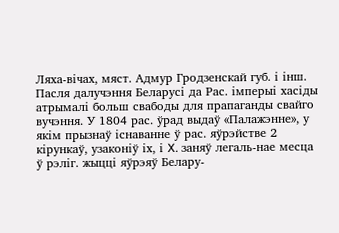Ляха-вічах, мяст. Адмур Гродзенскай губ. і інш. Пасля далучэння Беларусі да Рас. імперыі хасіды атрымалі больш свабоды для прапаганды свайго вучэння. У 1804 рас. ўрад выдаў «Палажэнне», у якім прызнаў існаванне ў рас. яўрэйстве 2 кірункаў, узаконіў іх, і X. заняў легаль-нае месца ў рэліг. жыцці яўрэяў Белару-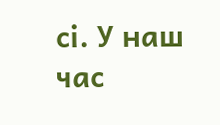сі. У наш час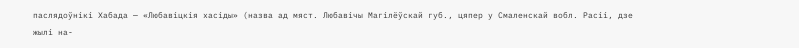паслядоўнікі Хабада — «Любавіцкія хасіды» (назва ад мяст. Любавічы Магілёўскай губ., цяпер у Смаленскай вобл. Расіі, дзе жылі на-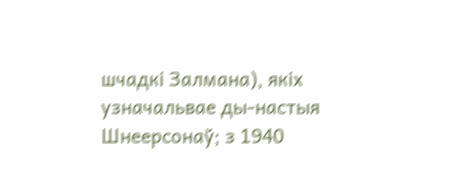шчадкі Залмана), якіх узначальвае ды-настыя Шнеерсонаў; з 1940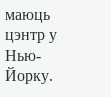маюць цэнтр у Нью-Йорку.